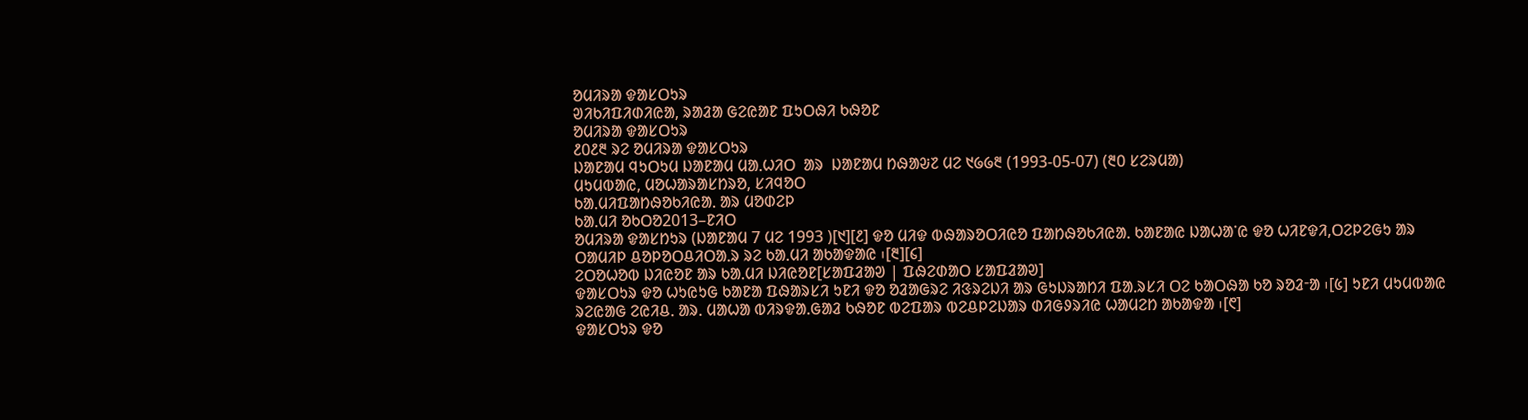ᱚᱢᱤᱨᱟ ᱫᱟᱥᱛᱩᱨ
ᱣᱤᱠᱤᱯᱤᱰᱤᱭᱟ, ᱨᱟᱲᱟ ᱜᱮᱭᱟᱱ ᱯᱩᱛᱷᱤ ᱠᱷᱚᱱ
ᱚᱢᱤᱨᱟ ᱫᱟᱥᱛᱩᱨ
᱒᱐᱒᱓ ᱨᱮ ᱚᱢᱤᱨᱟ ᱫᱟᱥᱛᱩᱨ
ᱡᱟᱱᱟᱢ ᱧᱩᱛᱩᱢ ᱡᱟᱱᱟᱢ ᱢᱟᱹᱦᱤᱛ  ᱟᱨ  ᱡᱟᱱᱟᱢ ᱴᱷᱟᱶ᱗ ᱢᱮ ᱑᱙᱙᱓ (1993-05-07) (᱓᱐ ᱥᱮᱨᱢᱟ)
ᱢᱩᱢᱵᱟᱭ, ᱢᱚᱦᱟᱨᱟᱥᱴᱨᱚ, ᱥᱤᱧᱚᱛ
ᱠᱟᱹᱢᱤᱯᱟᱴᱷᱚᱠᱤᱭᱟᱹ ᱟᱨ ᱢᱚᱰᱮᱞ
ᱠᱟᱹᱢᱤ ᱚᱠᱛᱚ2013–ᱱᱤᱛ
ᱚᱢᱤᱨᱟ ᱫᱟᱥᱴᱩᱨ (ᱡᱟᱱᱟᱢ 7 ᱢᱮ 1993 )[᱑][᱒] ᱫᱚ ᱢᱤᱫ ᱵᱷᱟᱨᱚᱛᱤᱭᱚ ᱯᱟᱴᱷᱚᱠᱤᱭᱟᱹ ᱠᱟᱱᱟᱭ ᱡᱟᱦᱟᱸᱭ ᱫᱚ ᱦᱤᱱᱫᱤ,ᱛᱮᱞᱮᱜᱩ ᱟᱨ ᱛᱟᱢᱤᱞ ᱪᱚᱞᱚᱛᱪᱤᱛᱟᱹᱨ ᱨᱮ ᱠᱟᱹᱢᱤ ᱟᱠᱟᱫᱟᱭ ᱾[᱓][᱔]
ᱮᱛᱚᱦᱚᱵ ᱡᱤᱭᱚᱱ ᱟᱨ ᱠᱟᱹᱢᱤ ᱡᱤᱭᱚᱱ[ᱥᱟᱯᱲᱟᱣ | ᱯᱷᱮᱰᱟᱛ ᱥᱟᱯᱲᱟᱣ]
ᱫᱟᱥᱛᱩᱨ ᱫᱚ ᱦᱩᱭᱩᱜ ᱠᱟᱱᱟ ᱯᱷᱟᱨᱥᱤ ᱩᱱᱤ ᱫᱚ ᱚᱲᱟᱜᱨᱮ ᱤᱝᱨᱮᱡᱤ ᱟᱨ ᱜᱩᱡᱨᱟᱴᱤ ᱯᱟᱹᱨᱥᱤ ᱛᱮ ᱠᱟᱛᱷᱟ ᱠᱚ ᱨᱚᱲᱼᱟ ᱾[᱕] ᱩᱱᱤ ᱢᱩᱢᱵᱟᱭ ᱨᱮᱭᱟᱜ ᱮᱭᱤᱪᱹ ᱟᱨᱹ ᱢᱟᱦᱟ ᱵᱤᱨᱫᱟᱹᱜᱟᱲ ᱠᱷᱚᱱ ᱵᱮᱯᱟᱨ ᱵᱮᱪᱞᱮᱡᱟᱨ ᱰᱤᱜᱽᱨᱤᱭ ᱦᱟᱢᱮᱴ ᱟᱠᱟᱫᱟ ᱾[᱖]
ᱫᱟᱥᱛᱩᱨ ᱫᱚ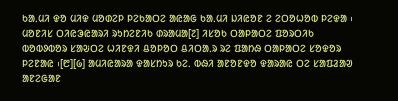ᱠᱟᱹᱢᱤ ᱫᱚ ᱢᱤᱫ ᱢᱚᱰᱮᱞ ᱞᱮᱠᱟᱛᱮ ᱟᱭᱟᱜ ᱠᱟᱹᱢᱤ ᱡᱤᱭᱚᱱ ᱮ ᱮᱛᱚᱦᱚᱵ ᱞᱮᱫᱟ ᱾ ᱢᱚᱱᱤᱥ ᱛᱤᱭᱳᱭᱟᱨᱤ ᱨᱩᱴᱮᱱᱤᱠ ᱰᱨᱟᱢᱟ[᱗] ᱤᱥᱚᱠ ᱛᱟᱞᱟᱛᱮ ᱯᱚᱨᱛᱤᱠ ᱵᱚᱵᱽᱵᱚᱨ ᱥᱟᱶᱛᱮ ᱦᱤᱱᱫᱤ ᱪᱚᱞᱚᱛ ᱪᱤᱛᱟᱹᱨ ᱨᱮ ᱯᱟᱴᱷ ᱛᱟᱞᱟᱛᱮ ᱥᱚᱫᱚᱨ ᱞᱮᱱᱟᱭ ᱾[᱘][᱙] ᱟᱢᱤᱭᱟᱨᱟ ᱫᱟᱥᱴᱩᱨ ᱠᱮᱹ ᱵᱷᱤ ᱟᱱᱚᱱᱫᱚ ᱫᱟᱨᱟᱭ ᱛᱮ ᱥᱟᱯᱲᱟᱣ ᱟᱱᱮᱜᱟᱱ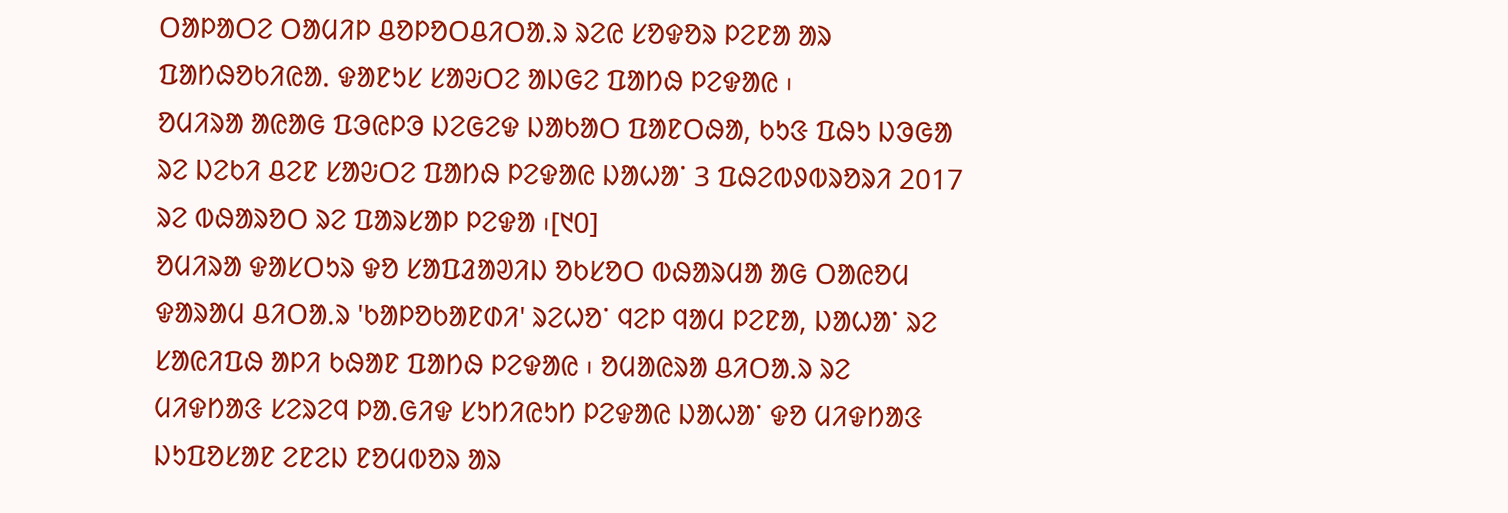ᱛᱟᱞᱟᱛᱮ ᱛᱟᱢᱤᱞ ᱪᱚᱞᱚᱛᱪᱤᱛᱟᱹᱨ ᱨᱮᱭ ᱥᱚᱫᱚᱨ ᱞᱮᱱᱟ ᱟᱨ ᱯᱟᱴᱷᱚᱠᱤᱭᱟᱹ ᱫᱟᱱᱩᱥ ᱥᱟᱶᱛᱮ ᱟᱡᱜᱮ ᱯᱟᱴᱷ ᱞᱮᱫᱟᱭ ᱾
ᱚᱢᱤᱨᱟ ᱟᱭᱟᱜ ᱯᱳᱭᱞᱳ ᱡᱮᱜᱮᱫ ᱡᱟᱠᱟᱛ ᱯᱟᱱᱛᱷᱟ, ᱠᱩᱝ ᱯᱷᱩ ᱡᱳᱜᱟ ᱨᱮ ᱡᱮᱠᱤ ᱪᱮᱱ ᱥᱟᱶᱛᱮ ᱯᱟᱴᱷ ᱞᱮᱫᱟᱭ ᱡᱟᱦᱟᱸ 3 ᱯᱷᱮᱵᱽᱵᱨᱚᱨᱤ 2017 ᱨᱮ ᱵᱷᱟᱨᱚᱛ ᱨᱮ ᱯᱟᱨᱥᱟᱞ ᱞᱮᱫᱟ ᱾[᱑᱐]
ᱚᱢᱤᱨᱟ ᱫᱟᱥᱛᱩᱨ ᱫᱚ ᱥᱟᱯᱲᱟᱣᱤᱡ ᱚᱠᱥᱚᱛ ᱵᱷᱟᱨᱢᱟ ᱟᱜ ᱛᱟᱭᱚᱢ ᱫᱟᱨᱟᱢ ᱪᱤᱛᱟᱹᱨ 'ᱠᱟᱞᱚᱠᱟᱱᱰᱤ' ᱨᱮᱦᱚᱸ ᱧᱮᱞ ᱧᱟᱢ ᱞᱮᱱᱟ, ᱡᱟᱦᱟᱸ ᱨᱮ ᱥᱟᱭᱤᱯᱷ ᱟᱞᱤ ᱠᱷᱟᱱ ᱯᱟᱴᱷ ᱞᱮᱫᱟᱭ ᱾ ᱚᱢᱟᱭᱨᱟ ᱪᱤᱛᱟᱹᱨ ᱨᱮ ᱢᱤᱫᱴᱟᱝ ᱥᱮᱨᱮᱧ ᱞᱟᱹᱜᱤᱫ ᱥᱩᱴᱤᱭᱩᱴ ᱞᱮᱫᱟᱭ ᱡᱟᱦᱟᱸ ᱫᱚ ᱢᱤᱫᱴᱟᱝ ᱡᱩᱯᱚᱥᱟᱱ ᱮᱱᱮᱡ ᱱᱚᱢᱵᱚᱨ ᱟᱨ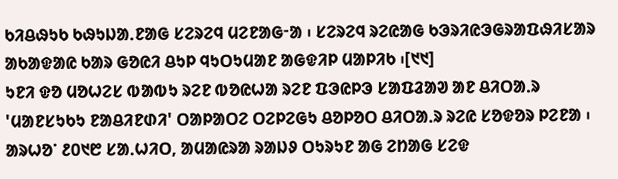ᱠᱤᱪᱷᱩᱠ ᱠᱷᱩᱡᱟᱹᱱᱟᱜ ᱥᱮᱨᱮᱧ ᱢᱮᱱᱟᱜᱼᱟ ᱾ ᱥᱮᱨᱮᱧ ᱨᱮᱭᱟᱜ ᱠᱳᱨᱤᱭᱳᱜᱨᱟᱯᱷᱤᱥᱟᱨ ᱟᱠᱟᱫᱟᱭ ᱠᱟᱨ ᱜᱚᱭᱤ ᱪᱩᱞ ᱧᱩᱛᱩᱢᱟᱱ ᱟᱜᱫᱤᱞ ᱢᱟᱞᱤᱠ ᱾[᱑᱑]
ᱩᱱᱤ ᱫᱚ ᱢᱚᱦᱮᱥ ᱵᱟᱵᱩ ᱨᱮᱱ ᱵᱚᱭᱦᱟ ᱨᱮᱱ ᱯᱳᱭᱞᱳ ᱥᱟᱯᱲᱟᱣ ᱟᱱ ᱪᱤᱛᱟᱹᱨ 'ᱢᱟᱱᱥᱩᱠᱩ ᱱᱟᱪᱤᱱᱰᱤ' ᱛᱟᱞᱟᱛᱮ ᱛᱮᱞᱮᱜᱩ ᱪᱚᱞᱚᱛ ᱪᱤᱛᱟᱹᱨ ᱨᱮᱭ ᱥᱚᱫᱚᱨ ᱞᱮᱱᱟ ᱾ ᱟᱨᱦᱚᱸ ᱒᱐᱑᱘ ᱥᱟᱹᱦᱤᱛ, ᱟᱢᱟᱭᱨᱟ ᱨᱟᱡᱽ ᱛᱩᱨᱩᱱ ᱟᱜ ᱮᱴᱟᱜ ᱥᱮᱫ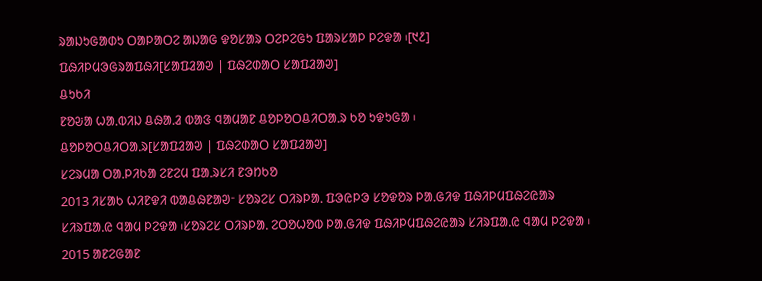ᱨᱟᱡᱩᱜᱟᱰᱩ ᱛᱟᱞᱟᱛᱮ ᱟᱡᱟᱜ ᱫᱚᱥᱟᱨ ᱛᱮᱞᱮᱜᱩ ᱯᱟᱨᱥᱟᱞ ᱞᱮᱫᱟ ᱾[᱑᱒]
ᱯᱷᱤᱞᱢᱳᱜᱨᱟᱯᱷᱤ[ᱥᱟᱯᱲᱟᱣ | ᱯᱷᱮᱰᱟᱛ ᱥᱟᱯᱲᱟᱣ]
ᱪᱩᱠᱤ
ᱱᱚᱶᱟ ᱦᱟᱹᱵᱤᱡ ᱪᱷᱟᱹᱲ ᱵᱟᱝ ᱧᱟᱢᱟᱱ ᱪᱚᱞᱚᱛᱪᱤᱛᱟᱹᱨ ᱠᱚ ᱩᱫᱩᱜᱟ ᱾
ᱪᱚᱞᱚᱛᱪᱤᱛᱟᱹᱨ[ᱥᱟᱯᱲᱟᱣ | ᱯᱷᱮᱰᱟᱛ ᱥᱟᱯᱲᱟᱣ]
ᱥᱮᱨᱢᱟ ᱛᱟᱹᱞᱤᱠᱟ ᱮᱱᱮᱢ ᱯᱟᱹᱨᱥᱤ ᱱᱳᱴᱠᱚ
2013 ᱤᱥᱟᱠ ᱦᱤᱱᱫᱤ ᱵᱟᱪᱷᱱᱟᱣᱼ ᱥᱚᱨᱮᱥ ᱛᱤᱨᱞᱟᱹ ᱯᱳᱭᱞᱳ ᱥᱚᱫᱚᱨ ᱞᱟᱹᱜᱤᱫ ᱯᱷᱤᱞᱢᱯᱷᱮᱭᱟᱨ ᱥᱤᱨᱯᱟᱹᱭ ᱧᱟᱢ ᱞᱮᱫᱟ ᱾ᱥᱚᱨᱮᱥ ᱛᱤᱨᱞᱟᱹ ᱮᱛᱚᱦᱚᱵ ᱞᱟᱹᱜᱤᱫ ᱯᱷᱤᱞᱢᱯᱷᱮᱭᱟᱨ ᱥᱤᱨᱯᱟᱹᱭ ᱧᱟᱢ ᱞᱮᱫᱟ ᱾
2015 ᱟᱱᱮᱜᱟᱱ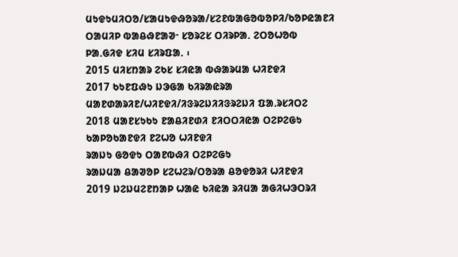ᱢᱩᱫᱩᱢᱤᱛᱚ/ᱥᱟᱢᱩᱫᱷᱚᱨᱟ/ᱥᱮᱱᱵᱟᱜᱚᱵᱚᱞᱤ/ᱠᱚᱞᱭᱟᱱᱤ ᱛᱟᱢᱤᱞ ᱵᱟᱪᱷᱱᱟᱣᱼ ᱥᱚᱨᱮᱥ ᱛᱤᱨᱞᱟᱹ ᱮᱛᱚᱦᱚᱵ ᱞᱟᱹᱜᱤᱫ ᱥᱤᱢ ᱥᱤᱨᱯᱟᱹ ᱾
2015 ᱢᱤᱥᱴᱟᱨ ᱮᱠᱥ ᱥᱤᱭᱟ ᱵᱷᱟᱨᱢᱟ ᱦᱤᱱᱫᱤ
2017 ᱠᱩᱱᱯᱷᱩ ᱡᱳᱜᱟ ᱠᱤᱨᱟᱭᱨᱟ ᱢᱟᱱᱰᱟᱨᱤᱱ/ᱦᱤᱱᱫᱤ/ᱤᱝᱨᱮᱡᱤᱤᱝᱨᱮᱡᱤ ᱯᱟᱹᱨᱥᱤᱛᱮ
2018 ᱢᱟᱱᱥᱩᱠᱩ ᱱᱟᱪᱤᱱᱰᱤ ᱱᱤᱛᱛᱤᱭᱟ ᱛᱮᱞᱮᱜᱩ
ᱠᱟᱞᱚᱠᱟᱱᱫᱤ ᱱᱮᱦᱚ ᱦᱤᱱᱫᱤ
ᱨᱟᱡᱩ ᱜᱚᱫᱩ ᱛᱟᱱᱵᱷᱤ ᱛᱮᱞᱮᱜᱩ
ᱨᱟᱡᱢᱟ ᱪᱟᱣᱚᱞ ᱥᱮᱦᱮᱨ/ᱛᱚᱨᱟ ᱪᱚᱫᱚᱨᱤ ᱦᱤᱱᱫᱤ
2019 ᱡᱮᱡᱢᱮᱱᱴᱟᱞ ᱦᱟᱭ ᱠᱤᱭᱟ ᱨᱤᱢᱟ ᱟᱜᱤᱦᱳᱛᱨᱤ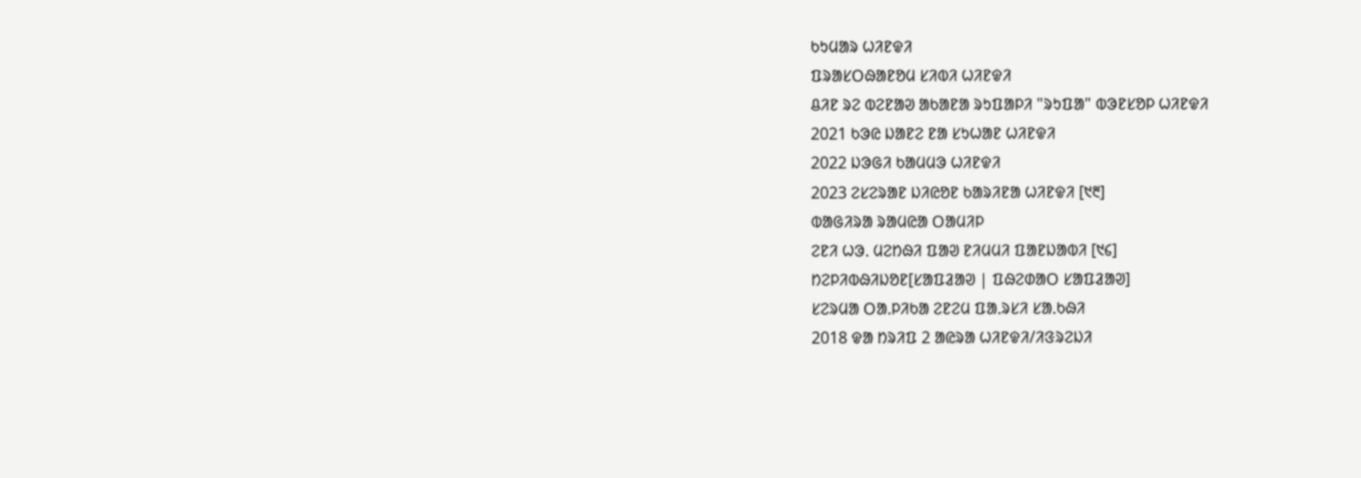ᱠᱩᱢᱟᱨ ᱦᱤᱱᱫᱤ
ᱯᱨᱟᱥᱛᱷᱟᱱᱚᱢ ᱥᱤᱵᱤ ᱦᱤᱱᱫᱤ
ᱪᱤᱱ ᱨᱮ ᱵᱮᱱᱟᱣ ᱟᱠᱟᱱᱟ ᱨᱩᱯᱟᱞᱤ "ᱨᱩᱯᱟ" ᱵᱳᱱᱥᱚᱞ ᱦᱤᱱᱫᱤ
2021 ᱠᱳᱭ ᱡᱟᱱᱮ ᱱᱟ ᱥᱩᱦᱟᱱ ᱦᱤᱱᱫᱤ
2022 ᱡᱳᱜᱤ ᱠᱟᱢᱢᱳ ᱦᱤᱱᱫᱤ
2023 ᱮᱥᱮᱨᱟᱱ ᱡᱤᱭᱚᱱ ᱠᱟᱨᱤᱱᱟ ᱦᱤᱱᱫᱤ [᱑᱓]
ᱵᱟᱜᱤᱨᱟ ᱨᱟᱢᱭᱟ ᱛᱟᱢᱤᱞ
ᱮᱱᱤ ᱦᱳᱹ ᱢᱮᱴᱷᱤ ᱯᱟᱣ ᱱᱤᱢᱢᱤ ᱯᱟᱱᱡᱟᱵᱤ [᱑᱔]
ᱴᱮᱞᱤᱵᱷᱤᱡᱚᱱ[ᱥᱟᱯᱲᱟᱣ | ᱯᱷᱮᱰᱟᱛ ᱥᱟᱯᱲᱟᱣ]
ᱥᱮᱨᱢᱟ ᱛᱟᱹᱞᱤᱠᱟ ᱮᱱᱮᱢ ᱯᱟᱹᱨᱥᱤ ᱥᱟᱹᱠᱷᱤ
2018 ᱫᱟ ᱴᱨᱤᱯ 2 ᱟᱭᱨᱟ ᱦᱤᱱᱫᱤ/ᱤᱝᱨᱮᱡᱤ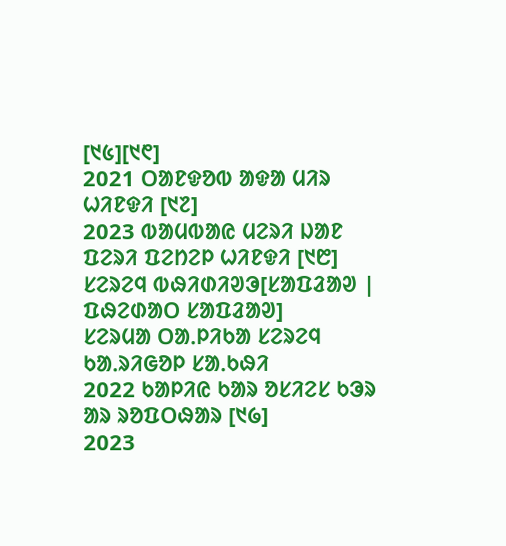[᱑᱕][᱑᱖]
2021 ᱛᱟᱱᱫᱚᱵ ᱟᱫᱟ ᱢᱤᱨ ᱦᱤᱱᱫᱤ [᱑᱗]
2023 ᱵᱟᱢᱵᱟᱭ ᱢᱮᱨᱤ ᱡᱟᱱ ᱯᱮᱨᱤ ᱯᱮᱴᱮᱞ ᱦᱤᱱᱫᱤ [᱑᱘]
ᱥᱮᱨᱮᱧ ᱵᱷᱤᱰᱤᱣᱳ[ᱥᱟᱯᱲᱟᱣ | ᱯᱷᱮᱰᱟᱛ ᱥᱟᱯᱲᱟᱣ]
ᱥᱮᱨᱢᱟ ᱛᱟᱹᱞᱤᱠᱟ ᱥᱮᱨᱮᱧ ᱠᱟᱹᱨᱤᱜᱚᱞ ᱥᱟᱹᱠᱷᱤ
2022 ᱠᱟᱞᱤᱭ ᱠᱟᱨ ᱚᱥᱤᱮᱥ ᱠᱳᱨ ᱟᱨ ᱨᱚᱯᱛᱷᱟᱨ [᱑᱙]
2023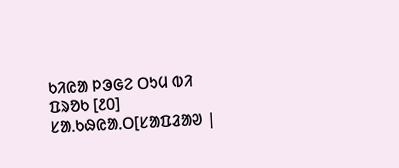ᱠᱤᱭᱟ ᱞᱳᱜᱮ ᱛᱩᱢ ᱵᱤ ᱯᱨᱚᱠ [᱒᱐]
ᱥᱟᱹᱠᱷᱭᱟᱹᱛ[ᱥᱟᱯᱲᱟᱣ |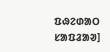ᱯᱷᱮᱰᱟᱛ ᱥᱟᱯᱲᱟᱣ]